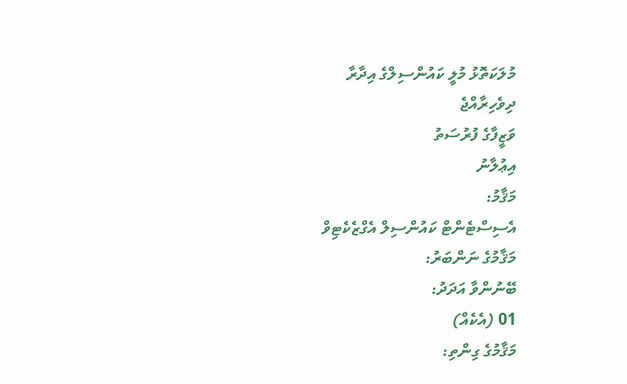މުލަކަތޮޅު މުލީ ކައުންސިލްގެ އިދާރާ
ދިވެހިރާއްޖެ
ވަޒީފާގެ ފުރުސަތު
އިޢުލާނު
މަޤާމު:
އެސިސްޓެންޓް ކައުންސިލް އެގްޒެކެޓިވް
މަޤާމުގެ ނަންބަރު:
ބޭނުންވާ އަދަދު:
01 (އެކެއް)
މަޤާމުގެ ގިންތި: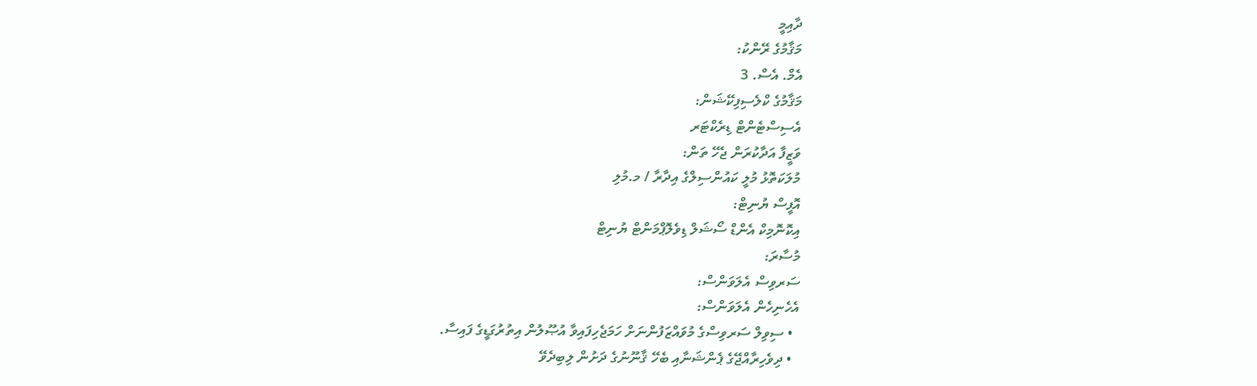ދާއިމީ
މަޤާމުގެ ރޭންކު:
އެމް. އެސް. 3
މަޤާމުގެ ކްލެސިފިކޭޝަން:
އެސިސްޓެންޓް ޑިރެކްޓަރ
ވަޒީފާ އަދާކުރަން ޖެހޭ ތަން:
މުލަކަތޮޅު މުލީ ކައުންސިލްގެ އިދާރާ / މ.މުލި
އޮފީސް ޔުނިޓް:
އިކޮނޮމިކް އެންޑް ސޯޝަލް ޑިވެލޮޕްމަންޓް ޔުނިޓް
މުސާރަ:
ސަރވިސް އެލަވަންސް:
އެހެނިހެން އެލަވަންސް:
  • ސިވިލް ސަރވިސްގެ މުވައްޒަފުންނަށް ހަމަޖެހިފައިވާ އުޞޫލުން އިތުރުގަޑީގެ ފައިސާ.
  • ދިވެހިރާއްޖޭގެ ޕެންޝަނާއި ބެހޭ ޤާނޫނުގެ ދަށުން ލިބިދެވޭ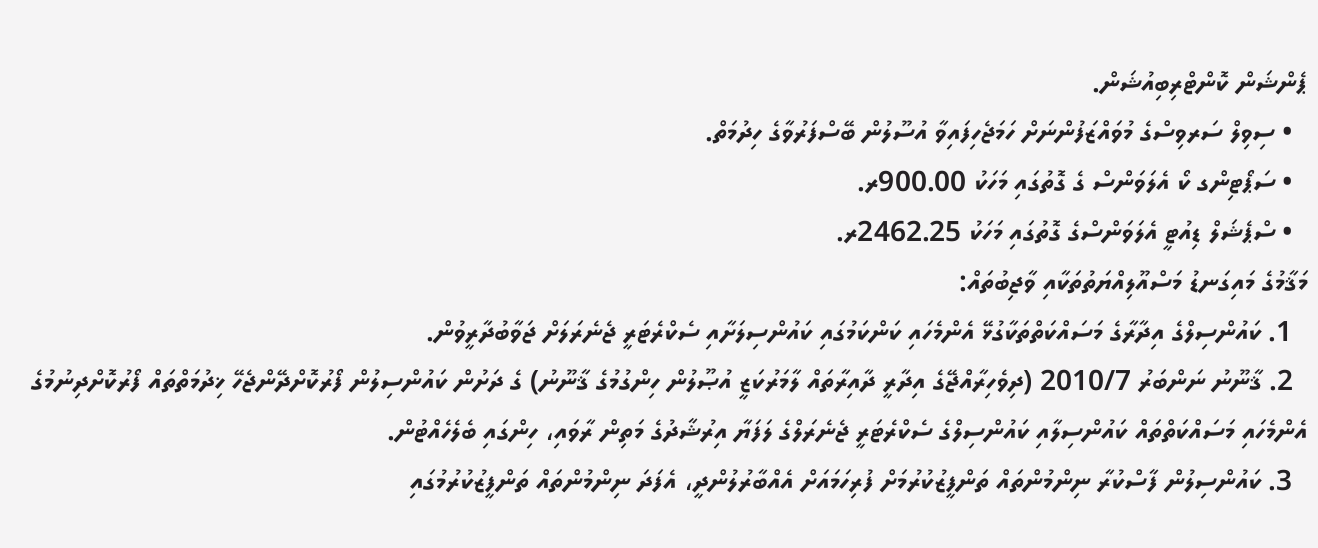ޕެންޝަން ކޮންޓްރިބިއުޝަން.
  • ސިވިލް ސަރވިސްގެ މުވައްޒަފުންނަށް ހަމަޖެހިފައިވާ އުސޫލުން ބޭސްފަރުވާގެ ހިދުމަތް.
  • ސަޕޯޓިންގ ކޯ އެލަވަންސް ގެ ގޮތުގައި މަހަކު 900.00ރ.
  • ސްޕެޝަލް ޑިއުޓީ އެލަވަންސްގެ ގޮތުގައި މަހަކު 2462.25ރ.
މަޤާމުގެ މައިގަނޑު މަސްއޫލިއްޔަތުތަކާއި ވާޖިބުތައް:
  1. ކައުންސިލްގެ އިދާރާގެ މަސައްކަތްތަކާގުޅޭ އެންމެހައި ކަންކަމުގައި ކައުންސިލަށާއި ސެކްރެޓަރީ ޖެނެރަލަށް ޖަވާބުދާރީވުން.
  2. ޤާނޫނު ނަންބަރު 2010/7 (ދިވެހިރާއްޖޭގެ އިދާރީ ދާއިރާތައް ލާމަރުކަޒީ އުޞޫލުން ހިންގުމުގެ ޤާނޫނު) ގެ ދަށުން ކައުންސިލުން ފޯރުކޮށްދޭންޖެހޭ ޚިދުމަތްތައް ފޯރުކޮށްދިނުމުގެ އެންމެހައި މަސައްކަތްތައް ކައުންސިލާއި ކައުންސިލްގެ ސެކްރެޓަރީ ޖެނެރަލްގެ ލަފަޔާ އިރުޝާދުގެ މަތިން ރާވައި، ހިންގައި ބެލެހެއްޓުން.
  3. ކައުންސިލުން ފާސްކުރާ ނިންމުންތައް ތަންފީޒުކުރުމަށް ފުރިހަމައަށް އެއްބާރުލުންދީ، އެފަދަ ނިންމުންތައް ތަންފީޒުކުރުމުގައި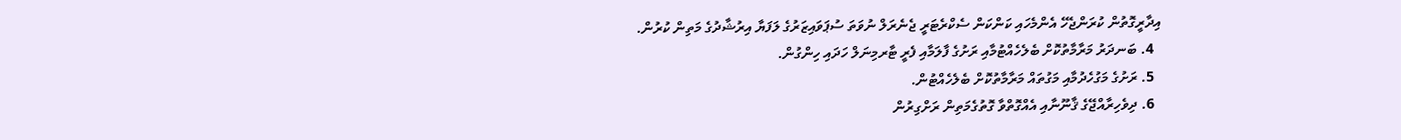އިދާރީގޮތުން ކުރަންޖެހޭ އެންމެހައި ކަންކަން ސެކްރެޓަރީ ޖެނެރަލް ނުވަތަ ސުޕަވައިޒަރުގެ ލަފަޔާ އިރުޝާދުގެ މަތިން ކުރުން.
  4. ބަނދަރު މަރާމާތުކޮށް ބެލެހެއްޓުމާއި ރަށުގެ ފާލަމާއި ފެރީ ޓާރމިނަލް ހަދައި ހިންގުން.
  5. ރަށުގެ މަގުހެދުމާއި މަގުތައް މަރާމާތުކޮށް ބެލެހެއްޓުން.
  6. ދިވެހިރާއްޖޭގެ ޤާނޫނާއި އެއްގޮތްވާ ގޮތުގެމަތިން ރަށްގިރުން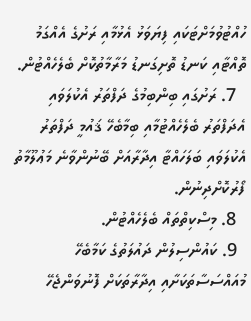ހުއްޓުވުމަށްޓަކައި ފިޔަވަޅު އެޅުމާއި ރަށުގެ އެއްގަމު ތޮއްޓާއި ކަނޑު ތޮށިގަނޑު މަރާމާތުކޮށް ބެލެހެއްޓުން.
  7. ރަށުގައި ބިންބިމުގެ ދަފްތަރު އެކުލަވައި އެދަފްތަރު ބެލެހެއްޓުމާއި ބިމާބެހޭ ޤައުމީ ދަފްތަރު އެކުލަވައި ބަލަހައްޓާ އިދާރާއަށް ބޭނުންވާނެ މަޢުލޫމާތު ފޯރުކޮށްދިނުން.
  8. މިސްކިތްތައް ބެލެހެއްޓުން.
  9. ކައުންސިލުން ދައުލަތުގެ ކަމާބެހޭ މުއައްސަސާތަކަށާއި އިދާރާތަކަށް ފޮނުވަންޖެހޭ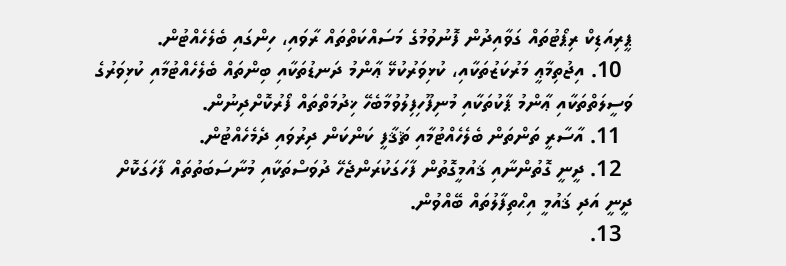ޕީރިއަޑިކް ރިޕޯޓުތައް ގަވާއިދުން ފޮނުވުމުގެ މަސައްކަތްތައް ރާވައި، ހިންގައި ބެލެހެއްޓުން.
  10. އިޖުތިމާޢީ މަރުކަޒުތަކާއި، ކުޅިވަރުކުޅޭ ޢާންމު ދަނޑުތަކާއި ބިންތައް ބެލެހެއްޓުމާއި ކުޅިވަރުގެ ވަސީލަތްތަކާއި ޢާންމު ޕާކުތަކާއި މުނިފޫހިފިލުވުމާބެހޭ ޚިދުމަތްތައް ފޯރުކޮށްދިނުން.
  11. އާސާރީ ތަންތަން ބެލެހެއްޓުމާއި ޘަޤާފީ ކަންކަން ދިރުވައި ދެމެހެއްޓުން.
  12. ދީނީ ގޮތުންނާއި ޤައުމީގޮތުން ފާހަގަކުރަންޖެހޭ ދުވަސްތަކާއި މުނާސަބަތުތައް ފާހަގަކޮށް ދީނީ އަދި ޤައުމީ އިޙްތިފާލުތައް ބޭއްވުން.
  13.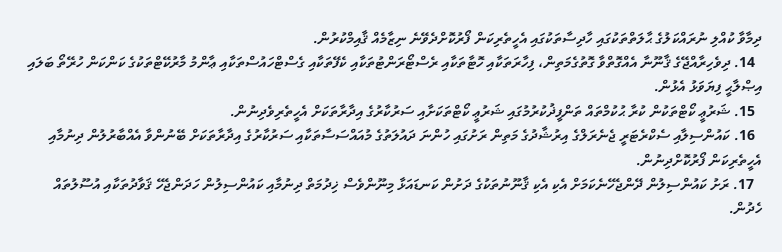ދިމާވާ ކުއްލި ނުރައްކަލުގެ ޙާލަތްތަކުގައި ހާދިސާތަކުގައި އެހީތެރިކަން ފޯރުކޮށްދެވޭނެ ނިޒާމެއް ޤާއިމްކުރުން.
  14. ދިވެހިރާއްޖޭގެ ޤާނޫނާ އެއްގޮތްވާ ގޮތުގެމަތިން، ފިހާރަތަކާއި ހޮޓާތަކާއި ރެސްޓޯރަންޓުތަކާއި ކެފޭތަކާއި ގެސްޓްހައުސްތަކާއި ޢާންމު މާރުކޭޓްތަކުގެ ކަންކަން ހުރޭތޯ ބަލައި އިޞްލާޙީ ފިޔަވަޅު އެޅުން.
  15. ޝަރުޢީ ކޯޓްތަކުން ކުރާ ޙުކުމްތައް ތަންފީޛުކުރުމުގައި ޝަރުޢީ ކޯޓްތަކަށާއި ސަރުކާރުގެ އިދާރާތަކަށް އެހީތެރިވެދިނުން.
  16. ކައުންސިލާއި ސެކްރެޓަރީ ޖެނެރަލްގެ އިރުޝާދުގެ މަތިން ރަށުގައި ހުންނަ ދައުލަތުގެ މުއައްސަސާތަކާއި ސަރުކާރުގެ އިދާރާތަކަށް ބޭނުންވާ އެއްބާރުލުން ދިނުމާއި އެހީތެރިކަން ފޯރުކޮށްދިނުން.
  17. ރަށު ކައުންސިލުން ދޭންޖެހޭނެކަމަށް އެކި އެކި ޤާނޫނުތަކުގެ ދަށުން ކަނޑައަޅާ މިނޫންވެސް ޚިދުމަތް ދިނުމާއި ކައުންސިލުން ހަދަންޖެހޭ ޤަވާދުތަކާއި އުސޫލުތައް ހެދުން.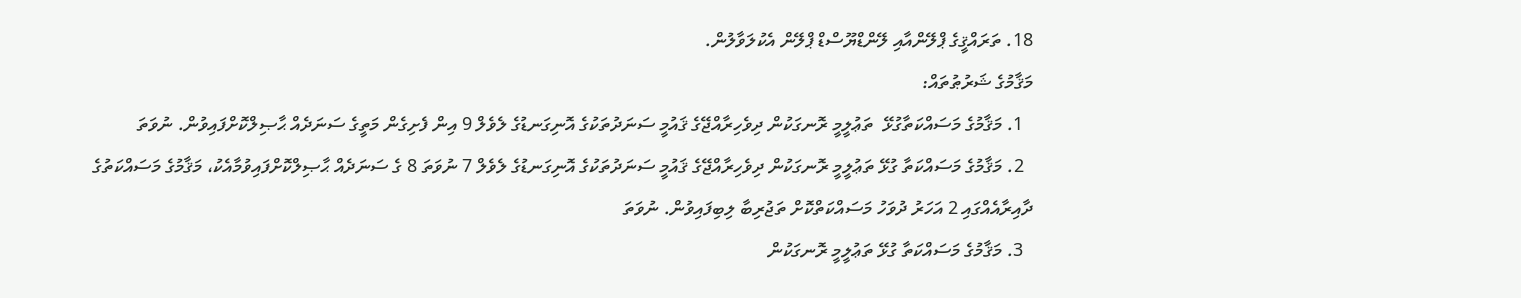18. ތަރައްޤީގެ ޕްލޭންއާއި ލޭންޑްޔޫސްޑް ޕްލޭން އެކުލަވާލުން.
މަޤާމުގެ ޝަރުޠުތައް:
  1. މަޤާމުގެ މަސައްކަތާގުޅޭ  ތަޢުލީމީ ރޮނގަކުން ދިވެހިރާއްޖޭގެ ޤައުމީ ސަނަދުތަކުގެ އޮނިގަނޑުގެ ލެވެލް 9 އިން ފެށިގެން މަތީގެ ސަނަދެއް ޙާޞިލްކޮށްފައިވުން. ނުވަތަ
  2. މަޤާމުގެ މަސައްކަތާ ގުޅޭ ތަޢުލީމީ ރޮނގަކުން ދިވެހިރާއްޖޭގެ ޤައުމީ ސަނަދުތަކުގެ އޮނިގަނޑުގެ ލެވެލް 7 ނުވަތަ 8 ގެ ސަނަދެއް ޙާޞިލްކޮށްފައިވުމާއެކު، މަޤާމުގެ މަސައްކަތުގެ ދާއިރާއެއްގައި 2 އަހަރު ދުވަހު މަސައްކަތްކޮށް ތަޖުރިބާ ލިބިފައިވުން. ނުވަތަ
  3. މަޤާމުގެ މަސައްކަތާ ގުޅޭ ތަޢުލީމީ ރޮނގަކުން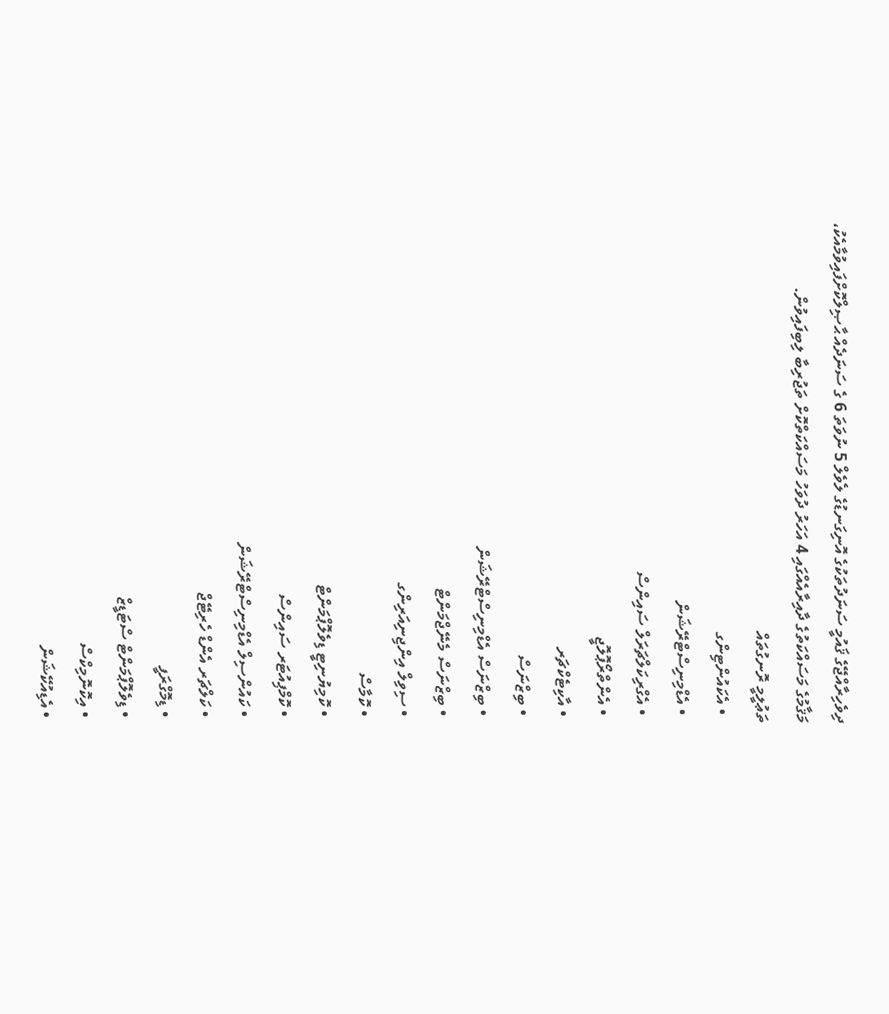ދިވެހިރާއްޖޭގެ ޤައުމީ ސަނަދުތަކުގެ އޮނިގަނޑުގެ ލެވެލް 5 ނުވަތަ 6 ގެ ސަނަދެއް ޙާޞިލްކޮށްފައިވުމާއެކު، މަޤާމުގެ މަސައްކަތުގެ ދާއިރާއެއްގައި 4 އަހަރު ދުވަހު މަސައްކަތްކޮށް ތަޖުރިބާ ލިބިފައިވުން.
ތަޢުލީމީ ރޮނގުތައް
  • އެކައުންޓިންގ
  • އެޑްމިނިސްޓްރޭޝަން
  • އެގްރިކަލްޗަރަލް ސައިންސް
  • އެންތްރޯޕޮލޮޖީ
  • އާކިޓެކްޗަރ
  • ބިޒްނަސް
  • ބިޒްނަސް އެޑްމިނިސްޓްރޭޝަން
  • ބިޒްނަސް މެނޭޖްމަންޓް
  • ސިވިލް އިންޖިނިއަރިންގ
  • ކޮމާސް
  • ކޮމިޔުނިޓީ ޑިވެލޮޕްމަންޓް
  • ކޮމްޕިއުޓަރ ސައިންސް
  • ކައުންސިލް އެޑްމިނިސްޓްރޭޝަން
  • ކަލްޗަރ އެންޑް ހެރިޓޭޖް
  • ޑިމޮގްރަފީ
  • ޑިވެލޮޕްމަންޓް ސްޓަޑީޒް
  • އިކޮނޮމިކްސް
  • އެޑިއުކޭޝަން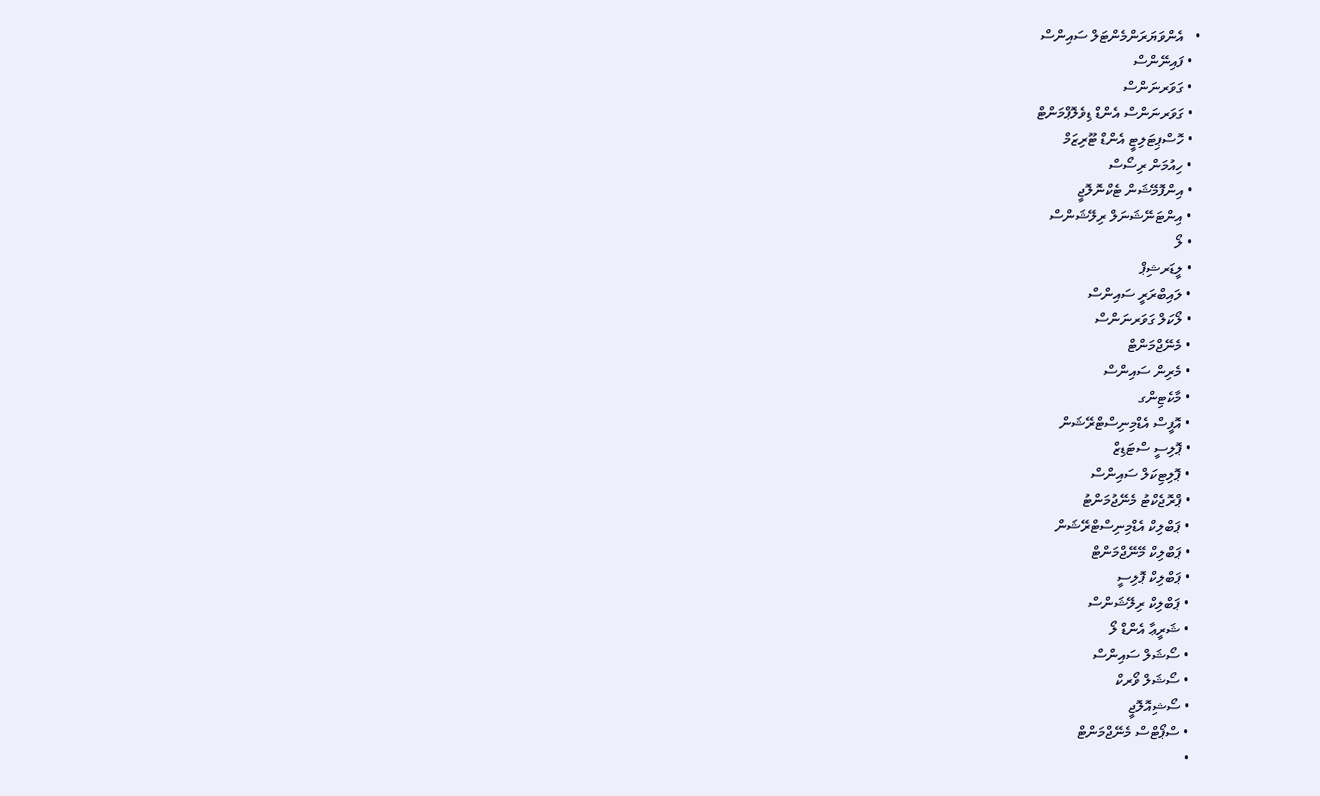•   އެންވަޔަރަންމެންޓަލް ސައިންސް
  • ފައިނޭންސް
  • ގަވަރނަންސް
  • ގަވަރނަންސް އެންޑް ޑިވެލޮޕްމަންޓް
  • ހޮސްޕިޓަލިޓީ އެންޑް ޓޫރިޒަމް
  • ހިއުމަން ރިސޯސް
  • އިންފޮމޭޝަން ޓެކްނޮލޮޖީ
  • އިންޓަނޭޝަނަލް ރިލޭޝަންސް
  • ލޯ
  • ލީޑަރޝިޕް
  • ލައިބްރަރީ ސައިންސް
  • ލޯކަލް ގަވަރނަންސް
  • މެނޭޖްމަންޓް
  • މެރިން ސައިންސް
  • މާކެޓިންގ
  • އޮފީސް އެޑްމިނިސްޓްރޭޝަން
  • ޕޮލިސީ ސްޓަޑިޒް
  • ޕޮލިޓިކަލް ސައިންސް
  • ޕްރޮޖެކްޓު މެނޭޖުމަންޓު
  • ޕަބްލިކް އެޑްމިނިސްޓްރޭޝަން
  • ޕަބްލިކް މޭނޭޖްމަންޓް
  • ޕަބްލިކް ޕޮލިސީ
  • ޕަބްލިކް ރިލޭޝަންސް
  • ޝަރީޢާ އެންޑް ލޯ
  • ސޯޝަލް ސައިންސް
  • ސޯޝަލް ވޯރކް
  • ސޯޝިއޮލޮޖީ
  • ސްޕޯޓްސް މެނޭޖްމަންޓް
  •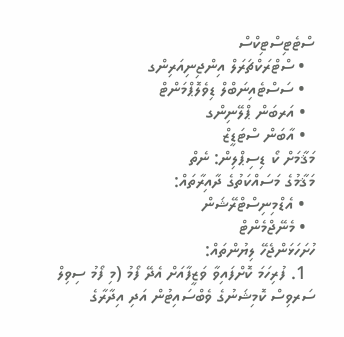ސްޓެޓިސްޓިކްސް
  • ސްޓްރަކްޗަރަލް އިންޖިނިއަރިންގ
  • ސަސްޓެއިނަބްލް ޑިވެލޮޕްމަންޓް
  • އަރބަން ޕްލޭނިންގ
  • އާބަން ސްޓަޑީޒް
މަޤާމަށް ކޯ ޑިސިޕްލިން: ނެތް
މަޤާމުގެ މަސައްކަތުގެ ދާއިރާތައް:
  • އެޑްމިނިސްޓްރޭޝަން
  • މެނޭޖްމެންޓް
ހުށަހަޅަންޖެހޭ ލިޔުންތައް:
  1. ފުރިހަމަ ކޮށްފައިވާ ވަޒީފާއަށް އެދޭ ފޯމު (މި ފޯމު ސިވިލް ސަރވިސް ކޮމިޝަނުގެ ވެބްސައިޓުން އަދި އިދާރާގެ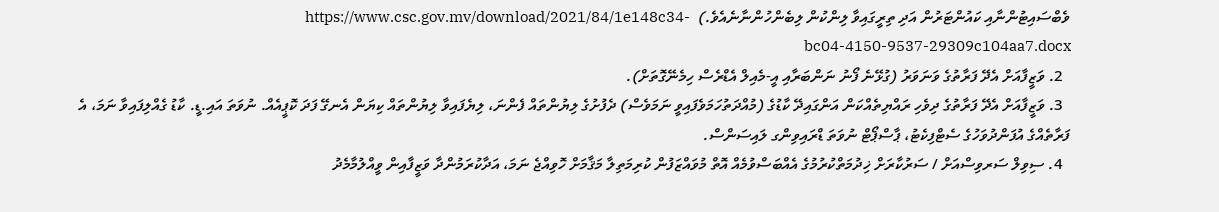ވެބްސައިޓުންނާއި ކައުންޓަރުން އަދި ތިރީގައިވާ ލިންކުން ލިބެންހުންނާނެއެވެ.)  https://www.csc.gov.mv/download/2021/84/1e148c34-bc04-4150-9537-29309c104aa7.docx
  2. ވަޒީފާއަށް އެދޭ ފަރާތުގެ ވަނަވަރު (ގުޅޭނެ ފޯނު ނަންބަރާއި އީ-މެއިލް އެޑްރެސް ހިމެނޭގޮތަށް).
  3. ވަޒީފާއަށް އެދޭ ފަރާތުގެ ދިވެހި ރައްޔިތެއްކަން އަންގައިދޭ ކާޑުގެ (މުއްދަތުހަމަވެފައިވީ ނަމަވެސް) ދެފުށުގެ ލިޔުންތައް ފެންނަ، ލިޔެފައިވާ ލިޔުންތައް ކިޔަން އެނގޭ ފަދަ ކޮޕީއެއް. ނުވަތަ އައި.ޑީ. ކާޑު ގެއްލިފައިވާ ނަމަ، އެ ފަރާތެއްގެ އުފަންދުވަހުގެ ސެޓްފިކެޓު، ޕާސްޕޯޓް ނުވަތަ ޑްރައިވިންގ ލައިސަންސް.
  4. ސިވިލް ސަރވިސްއަށް / ސަރުކާރަށް ޚިދުމަތްކުރުމުގެ އެއްބަސްވުމެއް އޮތް މުވައްޒަފުން ކުރިމަތިލާ މަޤާމަށް ހޮވިއްޖެ ނަމަ، އަދާކުރަމުންދާ ވަޒީފާއިން ވީއްލުމާމެދު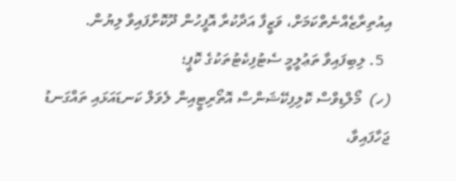އިއުތިރާޒެއްނެތްކަމަށް، ވަޒީފާ އަދާކުރާ އޮފީހުން ދޫކޮށްފައިވާ ލިޔުން.
  5. ލިބިފައިވާ ތަޢުލީމީ ސެޓުފިކެޓުތަކުގެ ކޮޕީ؛
(ހ)  މޯލްޑިވްސް ކޮލިފިކޭޝަންސް އޮތޯރިޓީއިން ލެވަލް ކަނޑައަޅައި ތައްގަނޑު ޖަހާފައިވާ،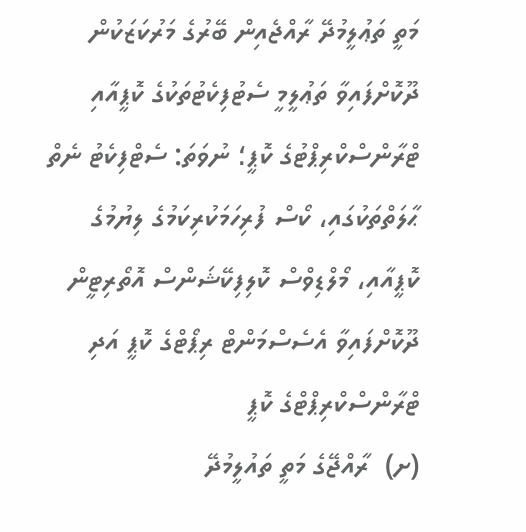މަތީ ތަޢުލީމުދޭ ރާއްޖެއިން ބޭރުގެ މަރުކަޒަކުން ދޫކޮށްފައިވާ ތަޢުލީމީ ސެޓުފިކެޓުތަކުގެ ކޮޕީއާއި ޓްރާންސްކްރިޕްޓުގެ ކޮޕީ؛ ނުވަތަ: ސެޓްފިކެޓު ނެތް ޙާލަތްތަކުގައި، ކޯސް ފުރިހަމަކުރިކަމުގެ ލިޔުމުގެ ކޮޕީއާއި، މޯލްޑިވްސް ކޮލިފިކޭޝަންސް އޮތޯރިޓީން ދޫކޮށްފައިވާ އެސެސްމަންޓް ރިޕޯޓްގެ ކޮޕީ އަދި ޓްރާންސްކްރިޕްޓްގެ ކޮޕީ
(ށ)  ރާއްޖޭގެ މަތީ ތައުލީމުދޭ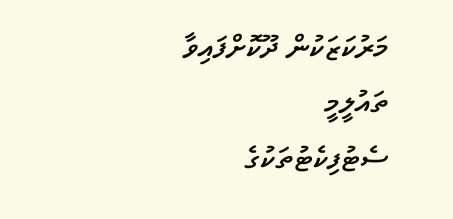މަރުކަޒަކުން ދޫކޮށްފައިވާ ތައުލީމީ ސެޓުފިކެޓުތަކުގެ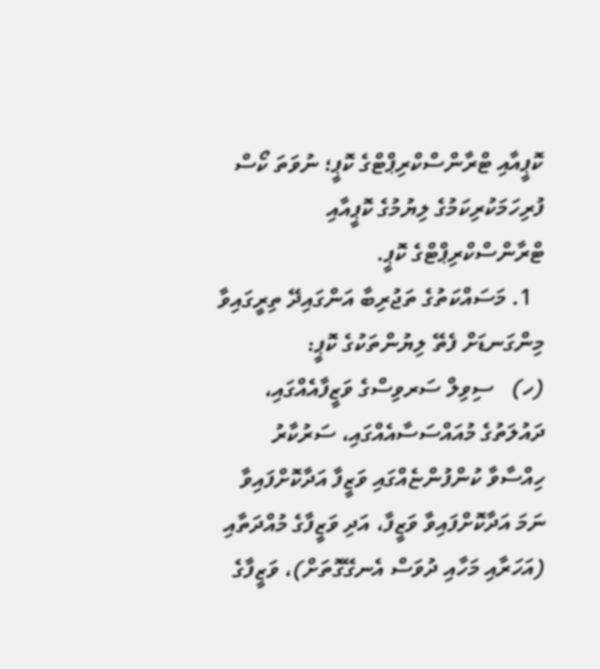ކޮޕީއާއި ޓްރާންސްކްރިޕްޓްގެ ކޮޕީ؛ ނުވަތަ ކޯސް ފުރިހަމަކުރިކަމުގެ ލިޔުމުގެ ކޮޕީއާއި ޓްރާންސްކްރިޕްޓްގެ ކޮޕީ.
  1. މަސައްކަތުގެ ތަޖުރިބާ އަންގައިދޭ ތިރީގައިވާ މިންގަނޑަށް ފެތޭ ލިޔުންތަކުގެ ކޮޕީ:
(ހ)   ސިވިލް ސަރވިސްގެ ވަޒީފާއެއްގައި، ދައުލަތުގެ މުއައްސަސާއެއްގައި، ސަރުކާރު ހިއްސާވާ ކުންފުންޏެއްގައި ވަޒީފާ އަދާކޮށްފައިވާ ނަމަ އަދާކޮށްފައިވާ ވަޒީފާ، އަދި ވަޒީފާގެ މުއްދަތާއި (އަހަރާއި މަހާއި ދުވަސް އެނގޭގޮތަށް)، ވަޒީފާގެ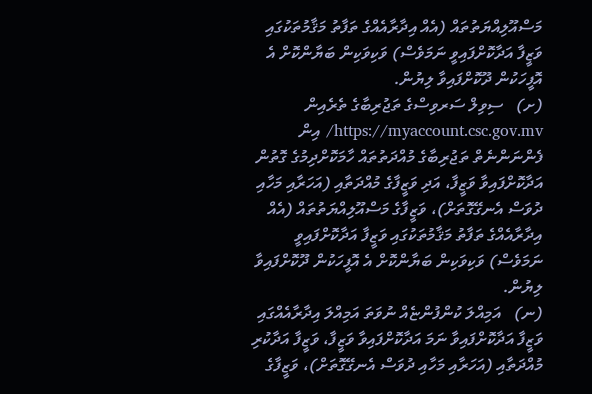މަސްއޫލިއްޔަތުތައް (އެއް އިދާރާއެއްގެ ތަފާތު މަޤާމުތަކުގައި ވަޒީފާ އަދާކޮށްފައިވީ ނަމަވެސް) ވަކިވަކިން ބަޔާންކޮށް އެ އޮފީހަކުން ދޫކޮށްފައިވާ ލިޔުން.
(ށ)   ސިވިލް ސަރވިސްގެ ތަޖުރިބާގެ ތެރެއިން https://myaccount.csc.gov.mv/ އިން ފެންނަންނެތް ތަޖުރިބާގެ މުއްދަތުތައް ހާމަކޮށްދިމުގެ ގޮތުން އަދާކޮށްފައިވާ ވަޒީފާ، އަދި ވަޒީފާގެ މުއްދަތާއި (އަހަރާއި މަހާއި ދުވަސް އެނގޭގޮތަށް)، ވަޒީފާގެ މަސްއޫލިއްޔަތުތައް (އެއް އިދާރާއެއްގެ ތަފާތު މަޤާމުތަކުގައި ވަޒީފާ އަދާކޮށްފައިވީ ނަމަވެސް) ވަކިވަކިން ބަޔާންކޮށް އެ އޮފީހަކުން ދޫކޮށްފައިވާ ލިޔުން.
(ނ)   އަމިއްލަ ކުންފުންޏެއް ނުވަތަ އަމިއްލަ އިދާރާއެއްގައި ވަޒީފާ އަދާކޮށްފައިވާ ނަމަ އަދާކޮށްފައިވާ ވަޒީފާ، ވަޒީފާ އަދާކުރި މުއްދަތާއި (އަހަރާއި މަހާއި ދުވަސް އެނގޭގޮތަށް)، ވަޒީފާގެ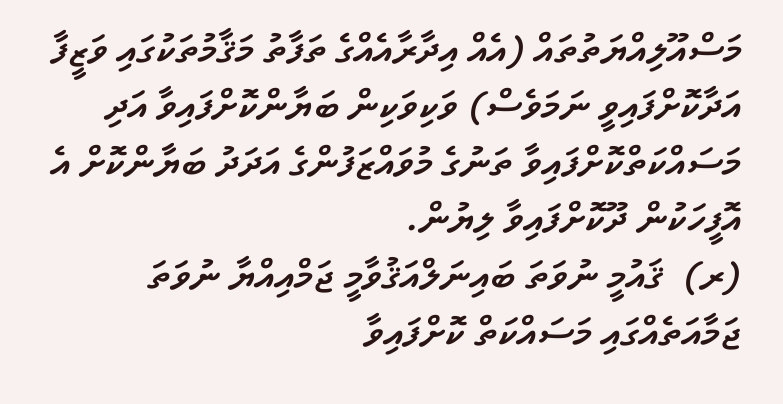މަސްއޫލިއްޔަތުތައް (އެއް އިދާރާއެއްގެ ތަފާތު މަޤާމުތަކުގައި ވަޒީފާ އަދާކޮށްފައިވީ ނަމަވެސް) ވަކިވަކިން ބަޔާންކޮށްފައިވާ އަދި މަސައްކަތްކޮށްފައިވާ ތަނުގެ މުވައްޒަފުންގެ އަދަދު ބަޔާންކޮށް އެ އޮފީހަކުން ދޫކޮށްފައިވާ ލިޔުން.
(ރ)  ޤައުމީ ނުވަތަ ބައިނަލްއަޤުވާމީ ޖަމްއިއްޔާ ނުވަތަ ޖަމާއަތެއްގައި މަސައްކަތް ކޮށްފައިވާ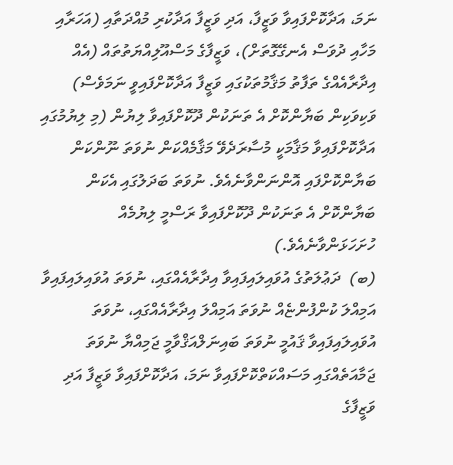ނަމަ، އަދާކޮށްފައިވާ ވަޒީފާ، އަދި ވަޒީފާ އަދާކުރި މުއްދަތާއި (އަހަރާއި މަހާއި ދުވަސް އެނގޭގޮތަށް)، ވަޒީފާގެ މަސްއޫލިއްޔަތުތައް (އެއް އިދާރާއެއްގެ ތަފާތު މަޤާމުތަކުގައި ވަޒީފާ އަދާކޮށްފައިވީ ނަމަވެސް) ވަކިވަކިން ބަޔާންކޮށް އެ ތަނަކުން ދޫކޮށްފައިވާ ލިޔުން (މި ލިޔުމުގައި އަދާކޮށްފައިވާ މަޤާމަކީ މުސާރަދެވޭ މަޤާމެއްކަން ނުވަތަ ނޫންކަން ބަޔާންކޮށްފައި އޮންނަންވާނެއެވެ. ނުވަތަ ބަދަލުގައި އެކަން ބަޔާންކޮށް އެ ތަނަކުން ދޫކޮށްފައިވާ ރަސްމީ ލިޔުމެއް ހުށަހަޅަންވާނެއެވެ.)
(ބ)  ދަޢުލަތުގެ އުވައިލައިފައިވާ އިދާރާއެއްގައި، ނުވަތަ އުވައިލައިފައިވާ އަމިއްލަ ކުންފުންޏެއް ނުވަތަ އަމިއްލަ އިދާރާއެއްގައި، ނުވަތަ އުވައިލައިފައިވާ ޤައުމީ ނުވަތަ ބައިނަލްއަޤްވާމީ ޖަމިއްޔާ ނުވަތަ ޖަމާއަތެއްގައި މަސައްކަތްކޮށްފައިވާ ނަމަ، އަދާކޮށްފައިވާ ވަޒީފާ އަދި ވަޒީފާގެ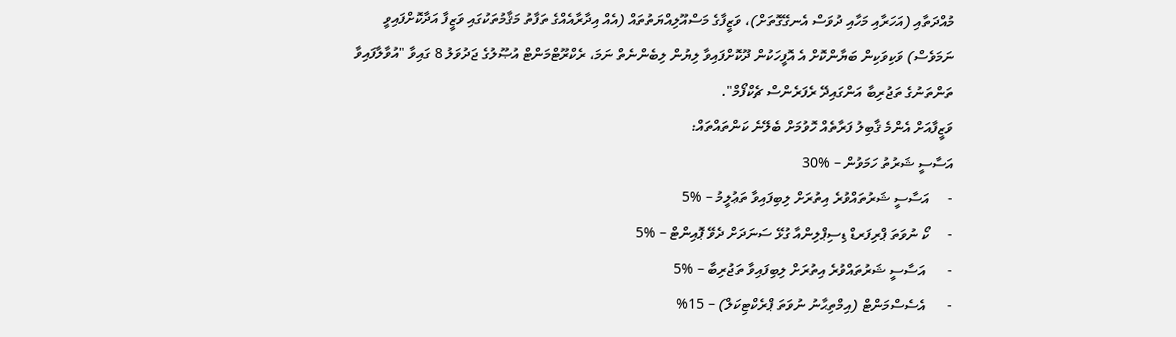މުއްދަތާއި (އަހަރާއި މަހާއި ދުވަސް އެނގޭގޮތަށް)، ވަޒީފާގެ މަސްއޫލިއްޔަތުތައް (އެއް އިދާރާއެއްގެ ތަފާތު މަޤާމުތަކުގައި ވަޒީފާ އަދާކޮށްފައިވީ ނަމަވެސް) ވަކިވަކިން ބަޔާންކޮށް އެ އޮފީހަކުން ދޫކޮށްފައިވާ ލިޔުން ލިބެންނެތް ނަމަ، ރެކްރޫޓްމަންޓް އުޞޫލުގެ ޖަދުވަލު 8 ގައިވާ "އުވާލާފައިވާ ތަންތަނުގެ ތަޖުރިބާ އަންގައިދޭ ރެފަރެންސް ޗެކްފޯމް".
ވަޒީފާއަށް އެންމެ ޤާބިލު ފަރާތެއް ހޮވުމަށް ބެލޭނެ ކަންތައްތައް:
އަސާސީ ޝަރުތު ހަމަވުން – %30
-     އަސާސީ ޝަރުތައްވުރެ އިތުރަށް ލިބިފައިވާ ތަޢުލީމު – %5
-     ކޯ ނުވަތަ ޕްރިފަރޑް ޑިސިޕްލިންއާ ގުޅޭ ސަނަދަށް ދެވޭ ޕޮއިންޓް – %5
-      އަސާސީ ޝަރުތައްވުރެ އިތުރަށް ލިބިފައިވާ ތަޖުރިބާ – %5
-      އެސެސްމަންޓް (އިމްތިޙާނު ނުވަތަ ޕްރެކްޓިކަލް) – 15%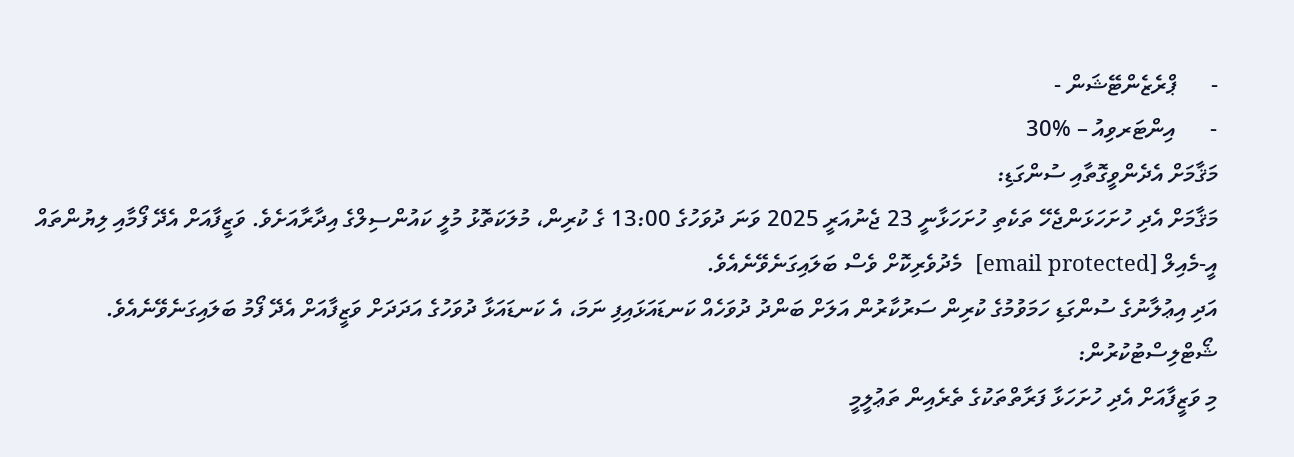-      ޕްރެޒެންޓޭޝަން -
-      އިންޓަރވިއު – %30
މަޤާމަށް އެދެންވީގޮތާއި ސުންގަޑި:
މަޤާމަށް އެދި ހުށަހަޅަންޖެހޭ ތަކެތި ހުށަހަޅާނީ 23 ޖެނުއަރީ 2025 ވަނަ ދުވަހުގެ 13:00 ގެ ކުރިން، މުލަކަތޮޅު މުލީ ކައުންސިލްގެ އިދާރާއަށެވެ. ވަޒީފާއަށް އެދޭ ފޯމާއި ލިޔުންތައް އީ-މެއިލް [email protected]  މެދުވެރިކޮށް ވެސް ބަލައިގަނެވޭނެއެވެ.
އަދި އިޢުލާނުގެ ސުންގަޑި ހަމަވުމުގެ ކުރިން ސަރުކާރުން އަލަށް ބަންދު ދުވަހެއް ކަނޑައަޅައިފި ނަމަ، އެ ކަނޑައަޅާ ދުވަހުގެ އަދަދަށް ވަޒީފާއަށް އެދޭ ފޯމު ބަލައިގަނެވޭނެއެވެ.
ޝޯޓްލިސްޓުކުރުން:
މި ވަޒީފާއަށް އެދި ހުށަހަޅާ ފަރާތްތަކުގެ ތެރެއިން ތަޢުލީމީ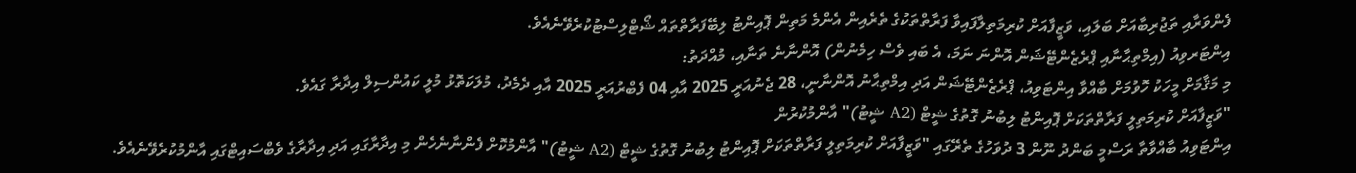ފެންވަރާއި ތަޖުރިބާއަށް ބަލައި، ވަޒީފާއަށް ކުރިމަތިލާފައިވާ ފަރާތްތަކުގެ ތެރެއިން އެންމެ މަތިން ޕޮއިންޓު ލިބޭފަރާތްތައް ޝޯޓްލިސްޓުކުރެވޭނެއެވެ.
އިންޓަރވިއު (އިމްތިޙާނާއި ޕްރެޒެންޓޭޝަން އޮންނަ ނަމަ، އެ ބައި ވެސް ހިމެނުން) އޮންނާނެ ތަނާއި، މުއްދަތު:
މި މަޤާމަށް މީހަކު ހޮވުމަށް ބާއްވާ އިންޓަވިއު، ޕްރެޒެންޓޭޝަން އަދި އިމްތިޙާނު އޮންނާނީ، 28 ޖެނުއަރީ 2025 އާއި 04 ފެބްރުއަރީ 2025 އާއި ދެމެދު، މުލަކަތޮޅު މުލީ ކައުންސިލް އިދާރާ ގައެވެ.
"ވަޒީފާއަށް ކުރިމަތިލީ ފަރާތްތަކަށް ޕޮއިންޓު ލިބުނު ގޮތުގެ ޝީޓް (A2 ޝީޓު)" އާންމުކުރުން
އިންޓަވިއު ބާއްވާތާ ރަސްމީ ބަންދު ނޫން 3 ދުވަހުގެ ތެރޭގައި "ވަޒީފާއަށް ކުރިމަތިލީ ފަރާތްތަކަށް ޕޮއިންޓު ލިބުނު ގޮތުގެ ޝީޓް (A2 ޝީޓު)" އާންމުކޮށް ފެންނާނެހެން މި އިދާރާގައި އަދި އިދާރާގެ ވެބްސައިޓްގައި އާންމުކުރެވޭނެއެވެ.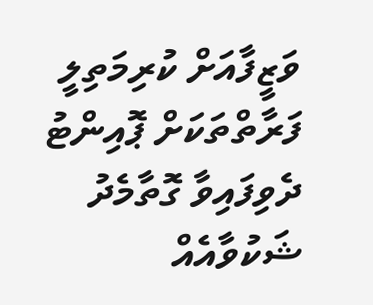ވަޒީފާއަށް ކުރިމަތިލީ ފަރާތްތަކަށް ޕޮއިންޓު ދެވިފައިވާ ގޮތާމެދު ޝަކުވާއެއް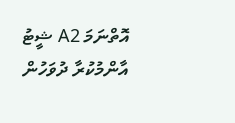އޮތްނަމަ A2 ޝީޓު އާންމުކުރާ ދުވަހުން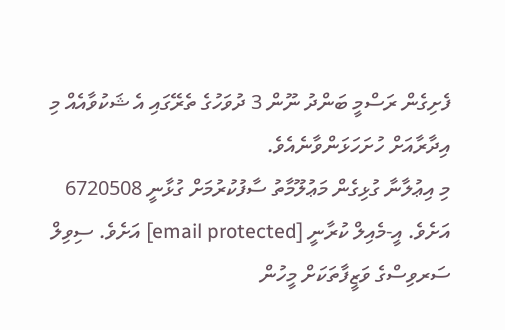ފެށިގެން ރަސްމީ ބަންދު ނޫން 3 ދުވަހުގެ ތެރޭގައި އެ ޝަކުވާއެއް މި އިދާރާއަށް ހުށަހަޅަންވާނެއެވެ.
މި އިޢުލާނާ ގުޅިގެން މަޢުލޫމާތު ސާފުކުރުމަށް ގުޅާނީ 6720508 އަށެވެ. އީ-މެއިލް ކުރާނީ [email protected] އަށެވެ. ސިވިލް ސަރވިސްގެ ވަޒީފާތަކަށް މީހުން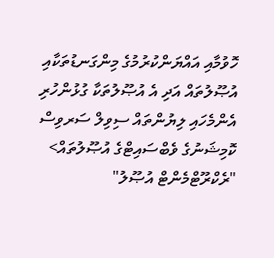ހޮވުމާއި އައްޔަންކުރުމުގެ މިންގަނޑުތަކާއި އުޞޫލުތައް އަދި އެ އުޞޫލުތަކާ ގުޅުންހުރި އެންމެހައި ލިޔުންތައް ސިވިލް ސަރވިސް ކޮމިޝަނުގެ ވެބްސައިޓްގެ އުޞޫލުތައް> "ރެކްރޫޓްމެންޓް އުޞޫލު"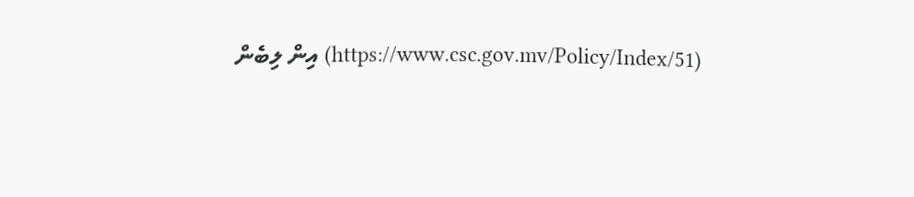(https://www.csc.gov.mv/Policy/Index/51) އިން ލިބެން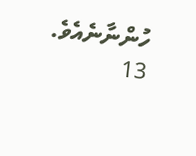ހުންނާނެއެވެ.
13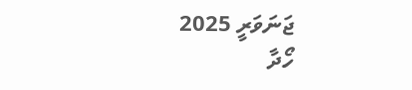ޖަނަވަރީ 2025
ހޯދާ